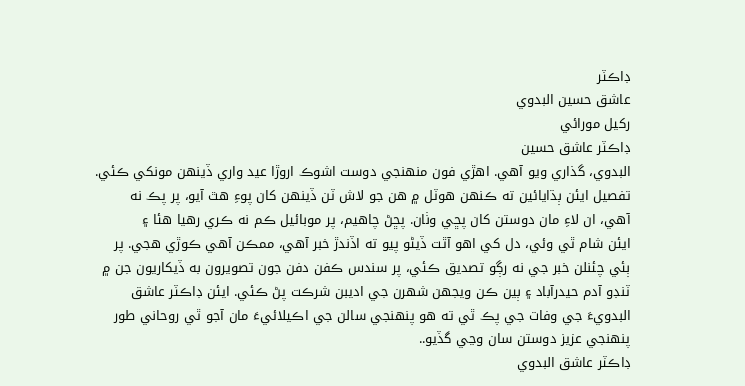ڊاڪٽر
عاشق حسين البدوي
رکيل مورائي
ڊاڪٽر عاشق حسين
البدوي، گذاري ويو آهي. اهڙي فون منهنجي دوست اشوڪ اروڙا عيد واري ڏينهن مونکي ڪئي.
تفصيل ايئن ٻڌايائين ته ڪنهن هوٽل ۾ هن جو لاش ٽن ڏينهن کان پوءِ هٿ آيو، پر پڪ نه
آهي، ان لاءِ مان دوستن کان پڇي وٺان. پڇڻ چاهيم، پر موبائيل ڪم نه ڪري رهيا هئا ۽
ايئن شام ٿي وئي، دل کي اهو آٿت ڏيڻو پيو ته اڏندڙ خبر آهي، ممڪن آهي ڪوڙي هجي. پر
ٻئي چئنلن خبر جي نه رڳو تصديق ڪئي، پر سندس ڪفن دفن جون تصويرون به ڏيکاريون جن ۾
ٽنڊو آدم حيدرآباد ۽ ٻين ڪن ويجهن شهرن جي اديبن شرڪت پڻ ڪئي. ايئن ڊاڪٽر عاشق
البدويءَ جي وفات جي پڪ ٿي ته هو پنهنجي سالن جي اڪيلائيءَ مان آجو ٿي روحاني طور
پنهنجي عزيز دوستن سان وڃي گڏيو..
ڊاڪٽر عاشق البدوي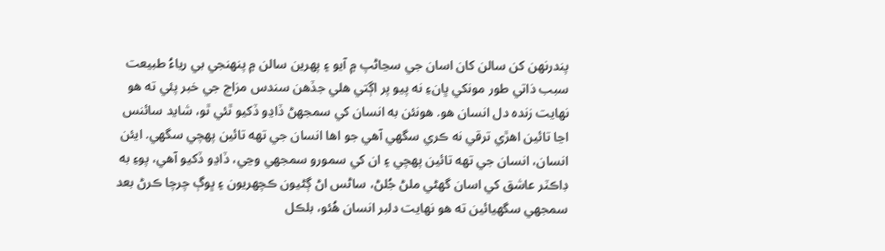پندرنهن کن سالن کان اسان جي سڃاڻپ ۾ آيو ۽ پهرين سالن ۾ پنهنجي بي رياءُ طبيعت
سبب ذاتي طور مونکي ڀانءِ نه پيو پر اڳتي هلي جڏهن سندس مزاج جي خبر پئي ته هو
نهايت زنده دل انسان هو. هونئن به انسان کي سمجهڻ ڏاڍو ڏکيو ٿئي ٿو، شايد سائنس
اڃا تائين اهڙي ترقي نه ڪري سگهي آهي جو اها انسان جي تهه تائين پهچي سگهي. ايئن
انسان، انسان جي تهه تائين پهچي ۽ ان کي سمورو سمجهي وڃي، ڏاڍو ڏکيو آهي، پوءِ به
ڊاڪٽر عاشق کي اسان گهڻي ملڻ جُلڻ، ساڻس اڻ ڳڻيون ڪچهريون ۽ ڀوڳ چرچا ڪرڻ بعد
سمجهي سگهيائين ته هو نهايت دلبر انسان هُئو، بلڪل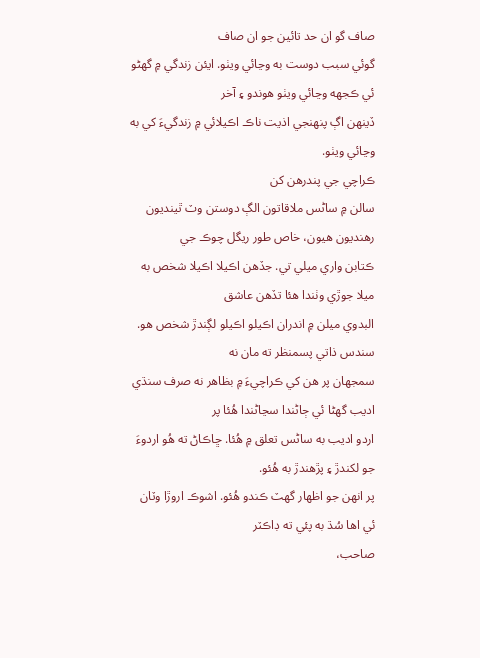صاف گو ان حد تائين جو ان صاف
گوئي سبب دوست به وڃائي ويٺو. ايئن زندگي ۾ گهڻو ئي ڪجهه وڃائي ويٺو هوندو ۽ آخر
ڏينهن اڳ پنهنجي اذيت ناڪ اڪيلائي ۾ زندگيءَ کي به وڃائي ويٺو.
ڪراچي جي پندرهن کن
سالن ۾ ساڻس ملاقاتون الڳ دوستن وٽ ٿينديون رهنديون هيون، خاص طور ريگل چوڪ جي
ڪتابن واري ميلي تي. جڏهن اڪيلا اڪيلا شخص به ميلا جوڙي وٺندا هئا تڏهن عاشق
البدوي ميلن ۾ اندران اڪيلو اڪيلو لڳندڙ شخص هو. سندس ذاتي پسمنظر ته مان نه
سمجهان پر هن کي ڪراچيءَ ۾ بظاهر نه صرف سنڌي اديب گهڻا ئي ڄاڻندا سڃاڻندا هُئا پر
اردو اديب به ساڻس تعلق ۾ هُئا. ڇاڪاڻ ته هُو اردوءَ جو لکندڙ ۽ پڙهندڙ به هُئو.
پر انهن جو اظهار گهٽ ڪندو هُئو. اشوڪ اروڙا وٽان ئي اها سُڌ به پئي ته ڊاڪٽر
صاحب،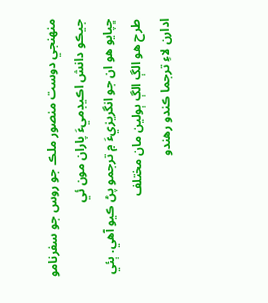منهنجي دوست منصور ملڪ جو روس جو سفرنامو جيڪو دانش اڪيڊميءَ پاران مون ئي
ڇپايو هو ان جو انگريزيءَ ۾ ترجمو پڻ ڪيو آهي. ٻئي طرح هو الڳ الڳ ٻولين مان مختلف
ادارن لاءِ ترجما ڪندو رهندو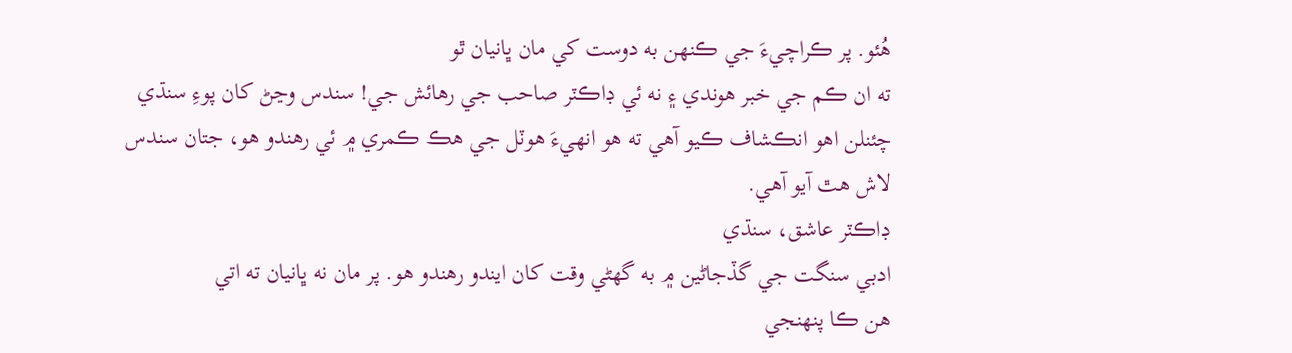هُئو. پر ڪراچيءَ جي ڪنهن به دوست کي مان ڀانيان ٿو
ته ان ڪم جي خبر هوندي ۽ نه ئي ڊاڪٽر صاحب جي رهائش جي! سندس وڃڻ کان پوءِ سنڌي
چئنلن اهو انڪشاف ڪيو آهي ته هو انهيءَ هوٽل جي هڪ ڪمري ۾ ئي رهندو هو، جتان سندس
لاش هٿ آيو آهي.
ڊاڪٽر عاشق، سنڌي
ادبي سنگت جي گڏجاڻين ۾ به گهڻي وقت کان ايندو رهندو هو. پر مان نه ڀانيان ته اتي
هن ڪا پنهنجي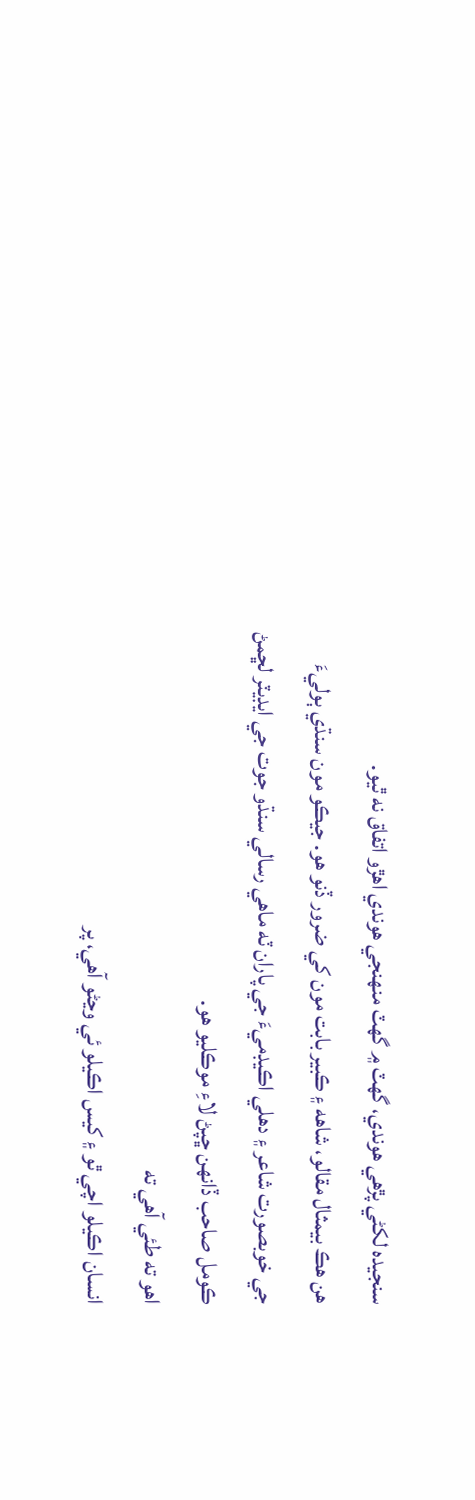سنجيده لکڻي پڙهي هوندي، گهٽ ۾ گهٽ منهنجي هوندي اهڙو اتفاق نه ٿيو.
هن هڪ بيمثال مقالو، شاهه ۽ ڪبير بابت مون کي ضرور ڏنو هو. جيڪو مون سنڌي ٻوليءَ
جي خوبصورت شاعر ۽ دهلي اڪيڊميءَ جي پاران ٽه ماهي رسالي سنڌو جوت جي ايڊيٽر لڇمڻ
ڪومل صاحب ڏانهن ڇپڻ لاءِ موڪليو هو.
اهو ته طئي آهي ته
انسان اڪيلو اچي ٿو ۽ کيس اڪيلو ئي وڃڻو آهي، پر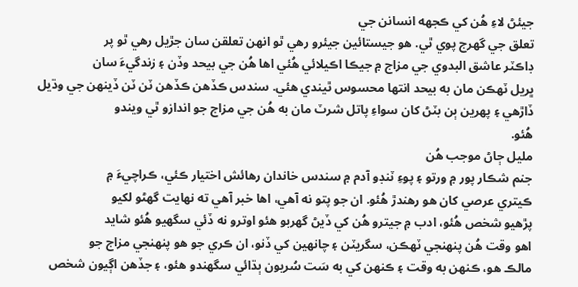جيئڻ لاءِ هُن کي ڪجهه انسانن جي
تعلق جي گهرج پوي ٿي. هو جيستائين جيئرو رهي ٿو انهن تعلقن سان جڙيل رهي ٿو پر
ڊاڪٽر عاشق البدوي جي مزاج ۾ جيڪا اڪيلائي هُئي اها هُن جي بيحد وڏن ۽ زندگيءَ سان
ڀريل ٽهڪن مان به بيحد انتها محسوس ٿيندي هئي. سندس ڪڏهن ڪڏهن ٽن ٽن ڏينهن جي وڌيل
ڏاڙهي ۽ پهرين ٻن بٽڻ کان سواءِ پاتل شرٽ مان به هُن جي مزاج جو اندازو ٿي ويندو
هُئو.
مليل ڄاڻ موجب هُن
جنم شڪار پور ۾ ورتو ۽ پوءِ ٽنڊو آدم ۾ سندس خاندان رهائش اختيار ڪئي، ڪراچيءَ ۾
ڪيتري عرصي کان هو رهندڙ هُئو. ان جو پتو نه آهي، اها خبر آهي ته نهايت گهڻو لکيو
پڙهيو شخص هُئو، ادب ۾ جيترو هُن کي ڏيڻ گهربو هئو اوترو نه ڏئي سگهيو هُئو شايد
اهو وقت هُن پنهنجي ٽهڪن، سگريٽن ۽ چانهين کي ڏنو، ان ڪري جو هو پنهنجي مزاج جو
مالڪ هو، ڪنهن به وقت ۽ ڪنهن کي به سَت سُريون ٻڌائي سگهندو هئو، ۽ جڏهن اڳيون شخص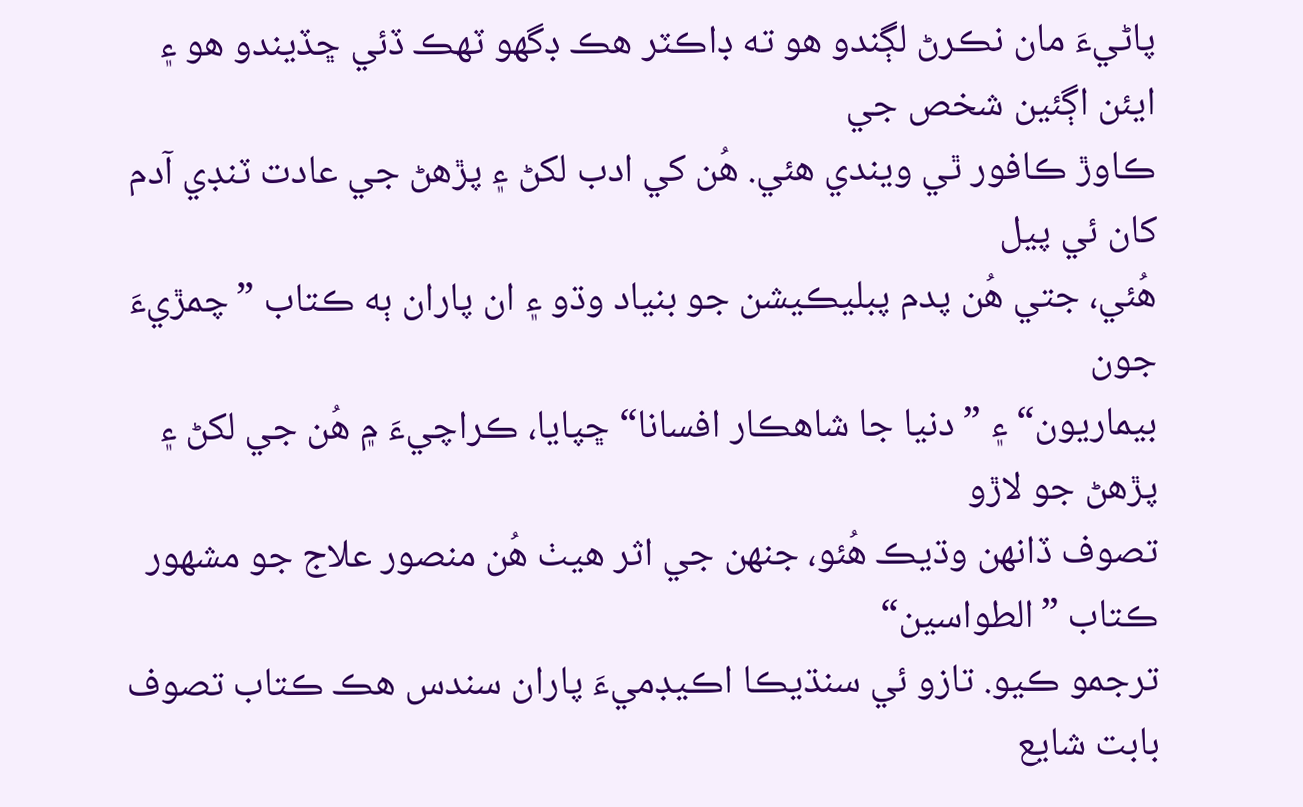پاڻيءَ مان نڪرڻ لڳندو هو ته ڊاڪٽر هڪ ڊگھو ٽهڪ ڏئي ڇڏيندو هو ۽ ايئن اڳئين شخص جي
ڪاوڙ ڪافور ٿي ويندي هئي. هُن کي ادب لکڻ ۽ پڙهڻ جي عادت ٽنڊي آدم کان ئي پيل
هُئي، جتي هُن پدم پبليڪيشن جو بنياد وڌو ۽ ان پاران ٻه ڪتاب ”چمڙيءَ جون
بيماريون“ ۽ ”دنيا جا شاهڪار افسانا“ ڇپايا، ڪراچيءَ ۾ هُن جي لکڻ ۽ پڙهڻ جو لاڙو
تصوف ڏانهن وڌيڪ هُئو، جنهن جي اثر هيٺ هُن منصور علاج جو مشهور ڪتاب ”الطواسين“
ترجمو ڪيو. تازو ئي سنڌيڪا اڪيڊميءَ پاران سندس هڪ ڪتاب تصوف بابت شايع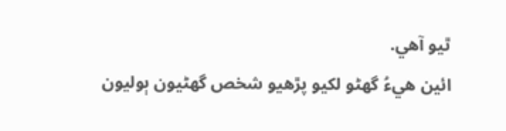ٿيو آهي.
ائين هيءُ گهڻو لکيو پڙهيو شخص گهڻيون ٻوليون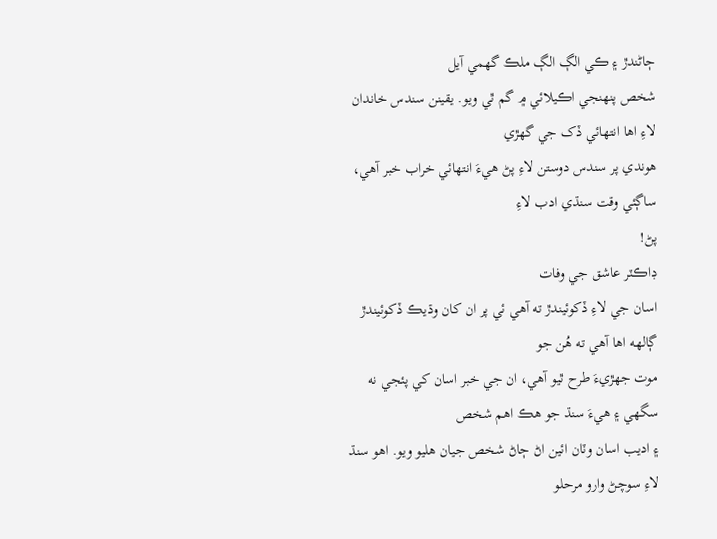ڄاڻندڙ ۽ ڪي الڳ الڳ ملڪ گهمي آيل
شخص پنهنجي اڪيلائي ۾ گم ٿي ويو. يقينن سندس خاندان لاءِ اها انتهائي ڏک جي گهڙي
هوندي پر سندس دوستن لاءِ پڻ هيءَ انتهائي خراب خبر آهي، ساڳئي وقت سنڌي ادب لاءِ
پڻ!
ڊاڪٽر عاشق جي وفات
اسان جي لاءِ ڏکوئيندڙ ته آهي ئي پر ان کان وڌيڪ ڏکوئيندڙ ڳالهه اها آهي ته هُن جو
موت جهڙيءَ طرح ٿيو آهي، ان جي خبر اسان کي پئجي نه سگهي ۽ هيءَ سنڌ جو هڪ اهم شخص
۽ اديب اسان وٽان ائين اڻ ڄاڻ شخص جيان هليو ويو. اهو سنڌ لاءِ سوچڻ وارو مرحلو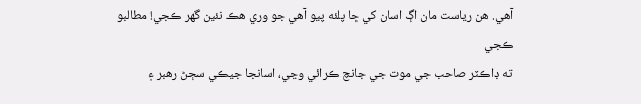آهي. هن رياست مان اڳ اسان کي ڇا پلئه پيو آهي جو وري هڪ نئين گهر ڪجي! مطالبو ڪجي
ته ڊاڪٽر صاحب جي موت جي جانچ ڪرائي وڃي، اسانجا جيڪي سڄڻ رهبر ۽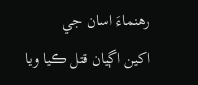رهنماءَ اسان جي
اکين اڳيان قتل ڪيا ويا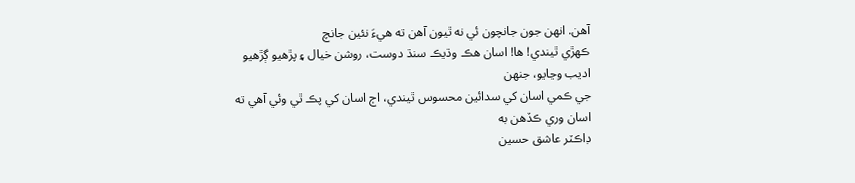آهن. انهن جون جانچون ئي نه ٿيون آهن ته هيءَ نئين جانچ
ڪهڙي ٿيندي! ها! اسان هڪ وڌيڪ سنڌ دوست، روشن خيال ۽ پڙهيو ڳڙهيو اديب وڃايو، جنهن
جي ڪمي اسان کي سدائين محسوس ٿيندي، اڄ اسان کي پڪ ٿي وئي آهي ته اسان وري ڪڏهن به
ڊاڪٽر عاشق حسين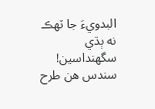البدويءَ جا ٽهڪ نه ٻڌي سگهنداسين! سندس هن طرح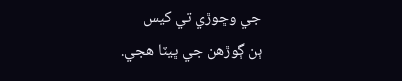جي وڇوڙي تي کيس
ٻن ڳوڙهن جي ڀيٽا هجي.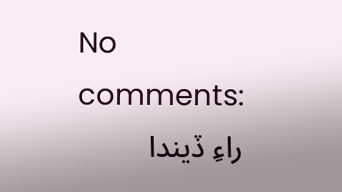No comments:
راءِ ڏيندا